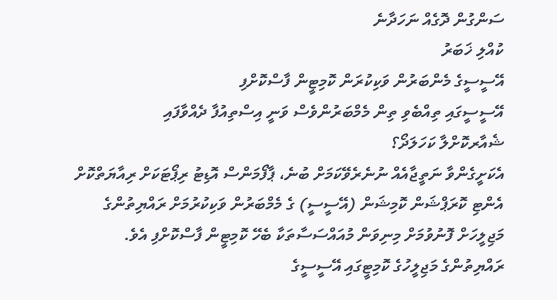ސަންގުން ދޮގެއް ނަހަދާނެ
ކުއްލި ޚަބަރު
އޭސީސީގެ މެންބަރުން ވަކިކުރަން ކޮމިޓީން ފާސްކޮށްފި
އޭސީސީގައި ތިއްބެވި ތިން މެމްބަރުންވެސް ވަނީ އިސްތިއުފާ ދެއްވާފައި
ޝެއާރކޮށްލާ ކަހަލަދޯ؟
އެކަށީގެންވާ ނަތީޖާއެއް ނުނެރެވޭކަމަށް ބުނެ، ޕާފޯމަންސް އޮޑިޓު ރިޕޯޓަކަށް ރިއާޔަތްކޮށް އެންޓި ކޮރަޕްޝަން ކޮމިޝަން (އޭސީސީ) ގެ މެމްބަރުން ވަކިކުރުމަށް ރައްޔިތުންގެ މަޖިލީހަށް ފޮނުވުމަށް މިނިވަން މުއައްސަސާތަކާ ބެހޭ ކޮމިޓީން ފާސްކޮށްފި އެވެ.
ރައްޔިތުންގެ މަޖިލީހުގެ ކޮމިޓީގައި އޭސީސީގެ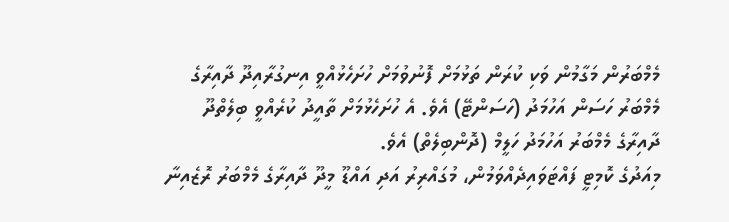މެމްބަރުން މަގާމުން ވަކި ކުރަން ތަޅުމަށް ފޮނުވުމަށް ހުށަހެޅުއްވީ އިނގުރާއިދޫ ދާއިރާގެ މެމްބަރު ހަސަން އަހުމަދު (ހަސަންޓޭ) އެވެ. އެ ހުށަހެޅުމަށް ތާއީދު ކުރެއްވީ ބިލެތްދޫ ދާއިރާގެ މެމްބަރު އަހުމަދު ހަލީމް (ދޮންބިލެތް) އެވެ.
މިއަދުގެ ކޮމިޓީ ފައްޓަވައިދެއްވަމުން، މުގައްރިރު އަދި އައްޑޫ މީދޫ ދާއިރާގެ މެމްބަރު ރޮޒެއިނާ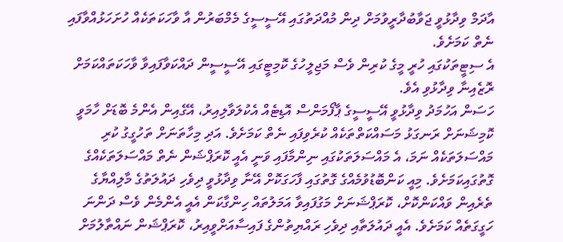އާދަމް ވިދާޅުވީ ޖަވާބުދާރީވުމަށް ދިން މުއްދަތުގައި އޭސީސީގެ މެމްބަރުން އާ ވާހަކަތަކެއް ހުށަހަޅުއްވާފައި ނެތް ކަމަށެވެ.
އެ ސިޓީތަކުގައި ހުރީ މީގެ ކުރިން ވެސް މަޖިލީހުގެ ކޮމިޓީގައި އޭސީސީން ދައްކަވާފައިވާ ވާހަކަތައްކަމަށް ރޮޒެއިނާ ވިދާޅުވި އެވެ.
ހަސަން އަހުމަދު ވިދާޅުވީ އޭސީސީގެ ޕާފޯމަންސް އޮޑިޓެއް އެކުލަވާލިއިރު، އޭގެއިން އެންމެ ބޮޑަށް ހާމަވީ ކޮމިޝަނަށް ރަނގަޅު މަސައްކަތްތަކެއް ކުރެވިފައި ނެތް ކަމަށެވެ. އަދި މިހާތަނަށް ތަހުގީގު ކުރި މައްސަލަތަކެއް ނަމަ، އެ މައްސަލަތަކުގައި ނިންމާފައި ވަނީ އެއީ ކޮރަޕްޝަން ނެތް މައްސަލަތަކެއްގެ ގޮތުގައިކަމަށެވެ. މިއީ ކަންބޮޑުވުމެއްގެ ގޮތުގައި ފާހަގަކޮށް އޭނާ ވިދާޅުވީ ދިވެހި ދައުލަތުގެ މާލިއްޔާގެ ތެރެއިން ވައްކަންކޮށް، ކޮރަޕްޝަނަށް މަގުފައިވާ އަމަލުތައް ހިންގާކަން އެއީ އެންމެން ވެސް ދަންނަ ހަގީގަތެއް ކަމަށެވެ. އެއީ ދައުލަތާއި ދިވެހި ރައްޔިތުންގެ ފައިސާއަށްވީއިރު، ކޮރަޕްޝަން ނައްތާލުމަށް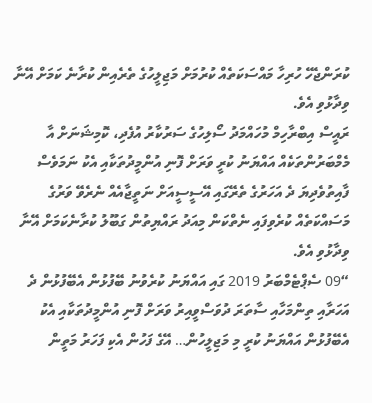ކުރަންޖެހޭ ހުރިހާ މައްސަކަތެއް ކުރުމަށް މަޖިލީހުގެ ތެރެއިން ކުރާނެ ކަމަށް އޭނާ ވިދާޅުވި އެވެ.
ރައީސް އިބްރާހިމް މުހައްމަދު ސޯލިހުގެ ސަރުކާރު އުފެދި، ކޮމިޝަނަށް އާ މެމްބަރުންތަކެއް އައްޔަނު ކުރީ ވަރަށް ފޮނި އުންމީދުތަކާއި އެކު ނަމަވެސް ފާއިތުވެދިޔަ ދެ އަހަރުގެ ތެރޭގައި އޭސީސީއަށް ނަތީޖާއެއް ނެރެވޭ ވަރުގެ މަސައްކަތެއް ކުރެވިފައި ނެތްކަން މިއަދު ރައްޔިތުން ގަބޫލު ކުރާނެކަމަށް އޭނާ ވިދާޅުވި އެވެ.
“09 ސެޕްޓެމްބަރު 2019 ގައި އައްޔަނު ކުރެވުނު ބޭފުޅުން އެބޭފުޅުން ދެ އަހަރާއި ތިންމަހާއި ސާތަރަ ދުވަސްވީއިރު ވަރަށް ފޮނި އުންމީދުތަކާއި އެކު އެބޭފުޅުން އައްޔަނު ކުރީ މި މަޖިލީހުން… އޭގެ ފަހުން އެކި ފަހަރު މަތީން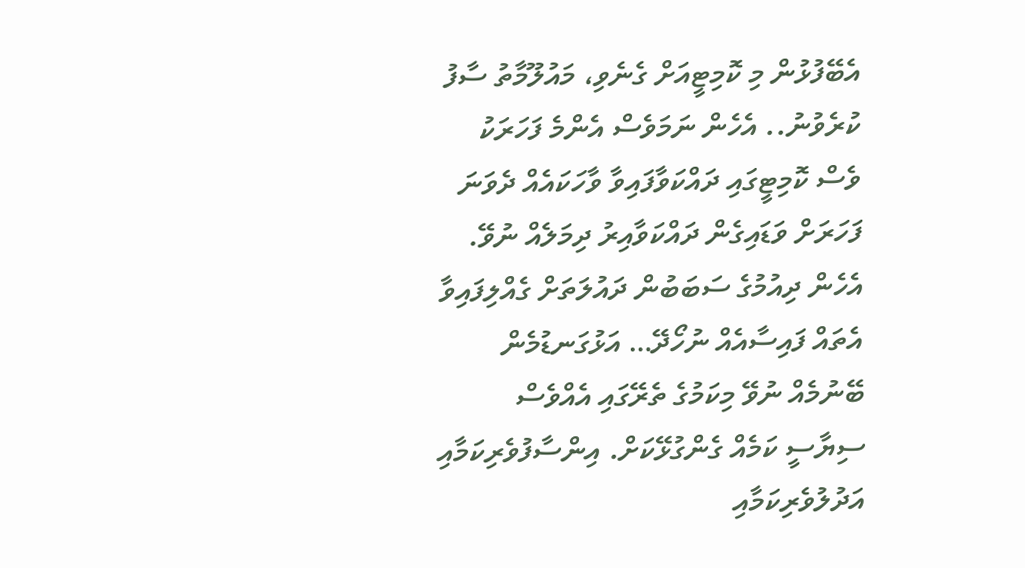އެބޭފުޅުން މި ކޮމިޓީއަށް ގެނެވި، މައުލޫމާތު ސާފު ކުރެވުނު.. އެހެން ނަމަވެސް އެންމެ ފަހަރަކު ވެސް ކޮމިޓީގައި ދައްކަވާފައިވާ ވާހަކައެއް ދެވަނަ ފަހަރަށް ވަޑައިގެން ދައްކަވާއިރު ދިމަލެއް ނުވޭ. އެހެން ދިއުމުގެ ސަބަބުން ދައުލަތަށް ގެއްލިފައިވާ އެތައް ފައިސާއެއް ނުހޯދޭ… އަޅުގަނޑުމެން ބޭނުމެއް ނުވޭ މިކަމުގެ ތެރޭގައި އެއްވެސް ސިޔާސީ ކަމެއް ގެންގުޅޭކަށް. އިންސާފުވެރިކަމާއި އަދުލުވެރިކަމާއި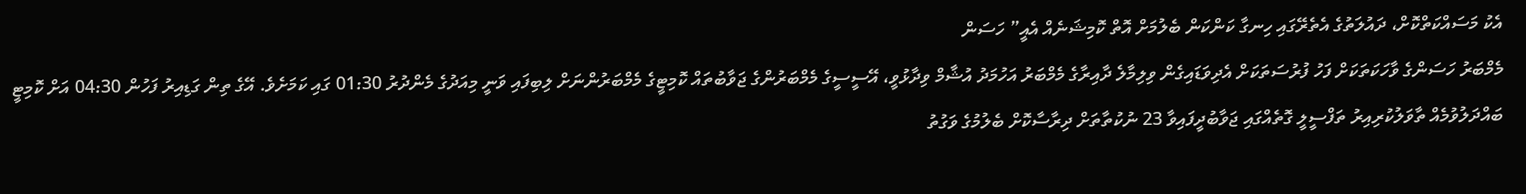އެކު މަސައްކަތްކޮށް، ދައުލަތުގެ އެތެރޭގައި ހިނގާ ކަންކަން ބެލުމަށް އޮތް ކޮމިޝަނެއް އެއީ” ހަސަން
މެމްބަރު ހަސަންގެ ވާހަކަތަކަށް ފަހު ފުރުސަތަކަށް އެދިވަޑައިގެން ވިލިމާލެ ދާއިރާގެ މެމްބަރު އަހުމަދު އުޝާމް ވިދާޅުވީ، އޭސީސީގެ މެމްބަރުންގެ ޖަވާބުތައް ކޮމިޓީގެ މެމްބަރުންނަށް ލިބިފައި ވަނީ މިއަދުގެ މެންދުރު 01:30 ގައި ކަމަށެވެ. އޭގެ ތިން ގަޑިއިރު ފަހުން 04:30 އަށް ކޮމިޓީ ބައްދަލުވުމެއް ތާވަލުކުރިއިރު ތަފްސީލީ ގޮތެއްގައި ޖަވާބުދީފައިވާ 23 ނުކުތާތަށް ދިރާސާކޮށް ބެލުމުގެ ވަގުތު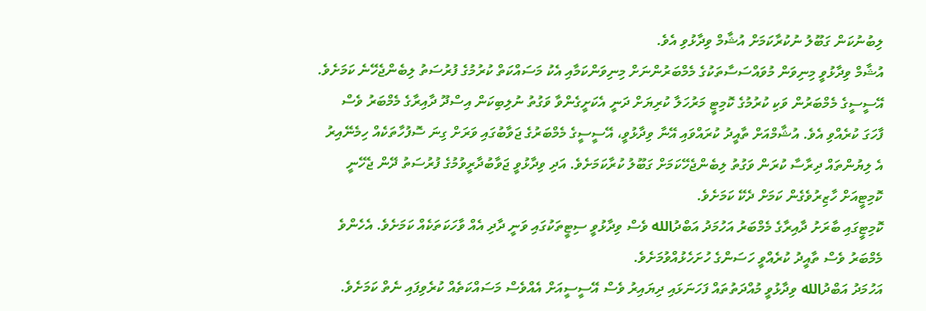ލިބުނުކަން ގަބޫލު ނުކުރާކަމަށް އުޝާމް ވިދާޅުވި އެވެ.
އުޝާމް ވިދާޅުވީ މިނިވަން މުވައްސަސާތަކުގެ މެމްބަރުންނަށް މިނިވަންކަމާއި އެކު މަސައްކަތް ކުރުމުގެ ފުރުސަތު ލިބެންޖެހޭނެ ކަމަށެވެ.
އޭސީސީގެ މެމްބަރުން ވަކި ކުރުމުގެ ކޮމިޓީ މަރުހަލާ ކުރިޔަށް ދަނީ އެކަށީގެންވާ ވަގުތު ނުލިބިކަން އިސްދޫ ދާއިރާގެ މެމްބަރު ވެސް ފާހަގަ ކުރެއްވި އެވެ. އުޝާމްއަށް ތާއީދު ކުރައްވައި އޭނާ ވިދާޅުވީ، އޭސީސީގެ މެމްބަރުގެ ޖަވާބުގައި ވަރަށް ގިނަ ސޮފުހާތަކެއް ހިމެނޭއިރު އެ ލިޔުންތައް ދިރާސާ ކުރަން ވަގުތު ލިބެންޖެހޭކަމަށް ގަބޫލު ކުރާކަމަށެވެ. އަދި ވިދާޅުވީ ޖަވާބުދާރީވުމުގެ ފުރުސަތު ދޭން ޖެހޭނީ ކޮމިޓީއަށް ހާޒިރުވެގެން ކަމަށް ދެކޭ ކަމަށެވެ.
ކޮމިޓީގައި ބާރަށު ދާއިރާގެ މެމްބަރު އަހުމަދު އަބްދުالله ވެސް ވިދާޅުވީ ސިޓީތަކުގައި ވަނީ ދާދި އެއް ވާހަކަތަކެއް ކަމަށެވެ. އެހެންވެ މެމްބަރު ވެސް ތާއީދު ކުރެއްވީ ހަސަންގެ ހުށަހެޅުއްވުމަށެވެ.
އަހުމަދު އަބްދުالله ވިދާޅުވީ މުއްދަތުތައް ފަހަނަޅައި ދިޔައިރު ވެސް އޭސީސީއަށް އެއްވެސް މަސައްކަތެއް ކުރެވިފައި ނެތް ކަމަށެވެ.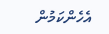އެހެންކަމުން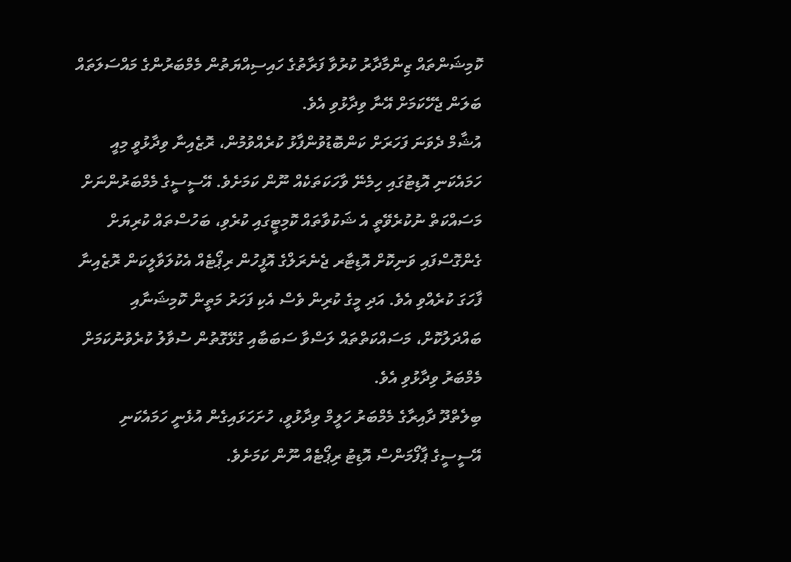ކޮމިޝަންތައް ޒިންމާދާރު ކުރުވާ ފަރާތުގެ ހައިސިއްޔަތުން މެމްބަރުންގެ މައްސަލަތައް ބަލަން ޖެހޭކަމަށް އޭނާ ވިދާޅުވި އެވެ.
އުޝާމް ދެވަނަ ފަހަރަށް ކަންބޮޑުވުންފާޅު ކުރެއްވުމުން، ރޮޒެއިނާ ވިދާޅުވީ މިއީ ހަމައެކަނި އޮޑިޓުގައި ހިމެނޭ ވާހަކަތަކެއް ނޫން ކަމަށެވެ. އޭސީސީގެ މެމްބަރުންނަށް މަސައްކަތް ނުކުރެވޭތީ އެ ޝަކުވާތައް ކޮމިޓީގައި ކުރެވި، ބަހުސްތައް ކުރިޔަށް ގެންގޮސްފައި ވަނިކޮށް އޮޑިޓާރ ޖެނެރަލްގެ އޮފީހުން ރިޕޯޓެއް އެކުލަވާލީކަން ރޮޒެއިނާ ފާހަގަ ކުރެއްވި އެވެ. އަދި މީގެ ކުރިން ވެސް އެކި ފަހަރު މަތީން ކޮމިޝަނާއި ބައްދަލުކޮށް، މަސައްކަތްތައް ލަސްވާ ސަބަބާއި ގުޅޭގޮތުން ސުވާލު ކުރެވުނުކަމަށް މެމްބަރު ވިދާޅުވި އެވެ.
ބިލެތްދޫ ދާއިރާގެ މެމްބަރު ހަލީމް ވިދާޅުވީ، ހުށަހަޅައިގެން އުޅެނީ ހަމައެކަނި އޭސީސީގެ ޕާފޯމަންސް އޮޑިޓު ރިޕޯޓެއް ނޫން ކަމަށެވެ.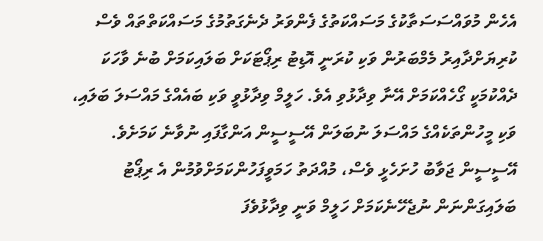އެހެން މުވައްސަސަތާކުގެ މަސައްކަތުގެ ފެންވަރު ދެނެގަތުމުގެ މަސައްކަތްތައް ވެސް ކުރިޔަށްދާއިރު މެމްބަރުން ވަކި ކުރަނީ އޮޑިޓު ރިޕޯޓަކަށް ބަލައިކަމަށް ބުނެ ވާހަކަ ދެއްކުމަކީ ގޯހެއްކަމަށް އޭނާ ވިދާޅުވި އެވެ. ހަލީމް ވިދާޅުވީ ވަކި ބައެއްގެ މައްސަލަ ބަލައި، ވަކި މީހުންތަކެއްގެ މައްސަލަ ނުބަލަން އޭސީސީން އަންގާފައި ނުވާނެ ކަމަށެވެ. އޭސީސީން ޖަވާބު ހުށަހެޅީ ވެސް، މުއްދަތު ހަމަވީފަހުންކަމަށްވުމުން އެ ރިޕޯޓު ބަލައިގަންނަން ނުޖެހޭނެކަމަށް ހަލީމް ވަނީ ވިދާޅުވެފަ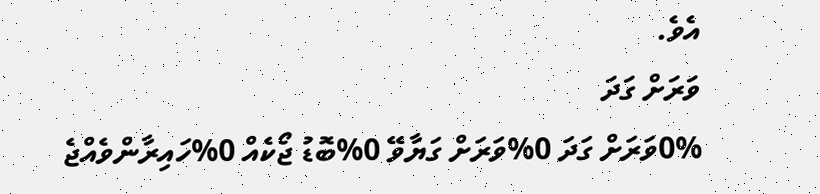އެވެ.
ވަރަށް ގަދަ
0%ވަރަށް ގަދަ 0%ވަރަށް ގަޔާވޭ 0%ބޮޑު ޖޯކެއް 0%ހައިރާންވެއްޖެ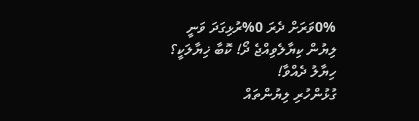0%ވަރަށް ދެރަ 0%ރުޅިގަދަ ވަނީ
ލިޔުން ކިޔާލެވިއްޖެ ދޯ! ކޮބާ ޚިޔާލަކީ؟
ހިޔާލު ދެއްވާ!
ގުޅުންހުރި ލިޔުންތައް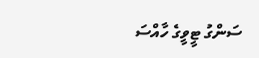ސަންގު ޓީވީގެ ހާއްސަ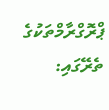ޕްރޮގްރާމްތަކުގެ ތެރޭގައި: